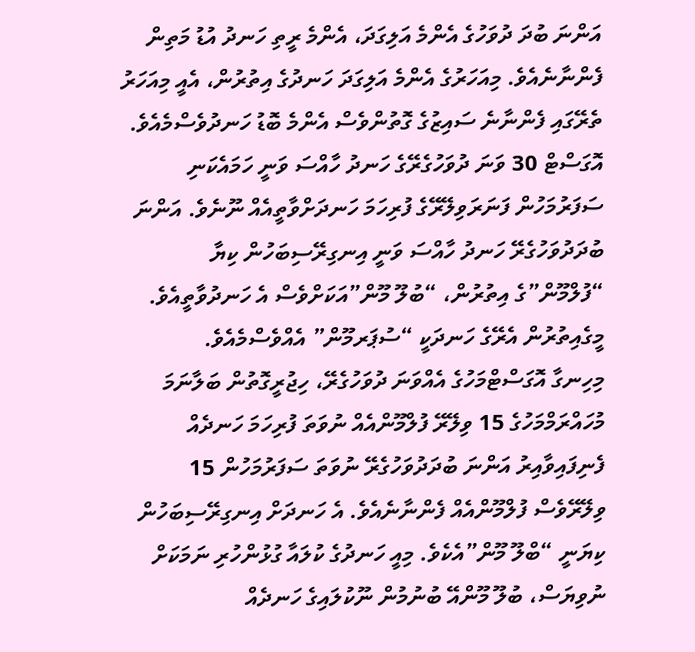އަންނަ ބުދަ ދުވަހުގެ އެންމެ އަލިގަދަ، އެންމެ ރީތި ހަނދު އުޑު މަތިން ފެންނާނެއެވެ. މިއަހަރުގެ އެންމެ އަލިގަދަ ހަނދުގެ އިތުރުން، އެއީ މިއަހަރު ތެރޭގައި ފެންނާނެ ސައިޒުގެ ގޮތުންވެސް އެންމެ ބޮޑު ހަނދުވެސްމެއެވެ.
އޮގަސްޓް 30 ވަނަ ދުވަހުގެރޭގެ ހަނދު ހާއްސަ ވަނީ ހަމައެކަނި ސަފަރުމަހުން ފަނަރަވިލޭރޭގެ ފުރިހަމަ ހަނދަށްވާތީއެއް ނޫނެވެ. އަންނަ ބުދަދުވަހުގެރޭ ހަނދު ހާއްސަ ވަނީ އިނގިރޭސިބަހުން ކިޔާ “ފުލްމޫން”ގެ އިތުރުން، “ބުލޫ މޫން”އަކަށްވެސް އެ ހަނދުވާތީއެވެ. މީގެއިތުރުން އެރޭގެ ހަނދަކީ “ސުޕަރމޫން” އެއްވެސްމެއެވެ.
މިހިނގާ އޮގަސްޓްމަހުގެ އެއްވަނަ ދުވަހުގެރޭ، ހިޖުރީގޮތުން ބަލާނަމަ މުހައްރަމްމަހުގެ 15 ވިލޭރޭ ފުލްމޫންއެއް ނުވަތަ ފުރިހަމަ ހަނދެއް ފެނިފައިވާއިރު އަންނަ ބުދަދުވަހުގެރޭ ނުވަތަ ސަފަރުމަހުން 15 ވިލޭރޭވެސް ފުލްމޫންއެއް ފެންނާނެއެވެ. އެ ހަނދަށް އިނގިރޭސިބަހުން ކިޔަނީ “ބްލޫ މޫން”އެކެވެ. މިއީ ހަނދުގެ ކުލައާ ގުޅުންހުރި ނަމަކަށް ނުވިޔަސް، ބުލޫ މޫންއޭ ބުނުމުން ނޫކުލައިގެ ހަނދެއް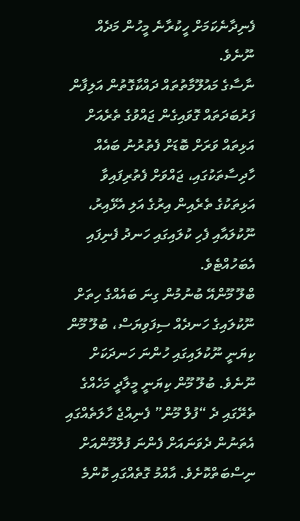ފެނިދާނެކަމަށް ހީކުރާނެ މީހުން މަދެއް ނޫނެވެ.
ނާސާގެ މައުލޫމާތުތައް ދައްކާގޮތުން އަލިފާން ފަރުބަދަތައް ގޮވައިގެން ޖައްވުގެ ތެރެއަށް އަޅިތައް ވަރަށް ބޮޑަށް ފެތުރުނު ބައެއް ހާދިސާތަކުގައި، ޖައްވަށް ފެތުރިފައިވާ އަޅިތަކުގެ ތެރެއިން އިރުގެ އަލި އެޅޭއިރު، ނޫކުލައާއި ފެހި ކުލައިގައި ހަނދު ފެނިފައި އެބަހުއްޓެވެ.
ބްލޫ މޫންއޭ ބުނުމުން ގިނަ ބައެއްގެ ހިތަށް ނޫކުލައިގެ ހަނދެއް ސިފަވިޔަސް، ބުލޫ މޫން ކިޔަނީ ނޫކުލައިގައި ހުންނަ ހަނދަކަށް ނޫނެވެ. ބުލޫ މޫން ކިޔަނީ މީލާދީ މަހެއްގެ ތެރޭގައި ދެ “ފުލް މޫން” ފެނިއްޖެ ހާލަތެއްގައި އެތަނުން ދެވަނައަށް ފެންނަ ފުލްމޫންއަށް ނިސްބަތްކޮށެވެ. އާއްމު ގޮތެއްގައި ކޮންމެ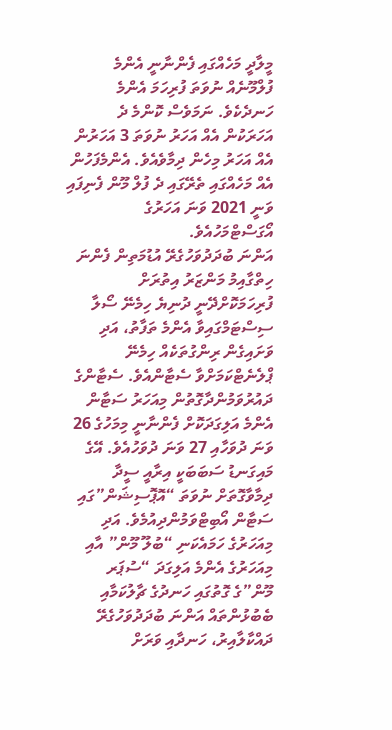މީލާދީ މަހެއްގައި ފެންނާނީ އެންމެ ފުލްމޫނެއް ނުވަތަ ފުރިހަމަ އެންމެ ހަނދެކެވެ. ނަމަވެސް ކޮންމެ ދެ އަހަރަކުން އެއް އަހަރު ނުވަތަ 3 އަހަރުން އެއް އަހަރު މިހެން ދިމާވެއެވެ. އެންމެފަހުން އެއް މަހެއްގައި ތެރޭގައި ދެ ފުލް މޫން ފެނިފައި ވަނީ 2021 ވަނަ އަހަރުގެ އޯގަސްޓްމަހުއެވެ.
އަންނަ ބުދަދުވަހުގެރޭ އުޑުމަތިން ފެންނަ ހިތްގާއިމު މަންޒަރު އިތުރަށް ފުރިހަމަކޮށްދޭނީ ދުނިޔެ ހިމެނޭ ސޯލާ ސިސްޓަމްގައިވާ އެންމެ ތަފާތު، އަދި ވަށައިގެން ރިންގުތަކެއް ހިމެނޭ ޕްލެނެޓްކަމަށްވާ ސެޓާންއެވެ. ސެޓާންގެ ދައުރުވަމުންދާގޮތުން މިއަހަރު ސަޓާން އެންމެ އަލިގަދަކޮށް ފެންނާނީ މިމަހުގެ 26 ވަނަ ދުވަހާއި 27 ވަނަ ދުވަހުއެވެ. އޭގެ މައިގަނޑު ސަބަބަކީ އިރާއީ ސީދާ ދިމާވާގޮތަށް ނުވަތަ “އޮޕޮސިޝަން”ގައި ސަޓާން އޯބިޓްވަމުންދިއުމެވެ. އަދި މިއަހަރުގެ ހަމައެކަނި “ބުލޫ މޫން” އާއި މިއަހަރުގެ އެންމެ އަލިގަދަ “ސުޕަރ މޫން”ގެ ގޮތުގައި ހަނދުގެ ޗާލުކަމާއި ބެބުޅުންތައް އަންނަ ބުދަދުވަހުގެރޭ ދައްކާލާއިރު، ހަނދާއި ވަރަށް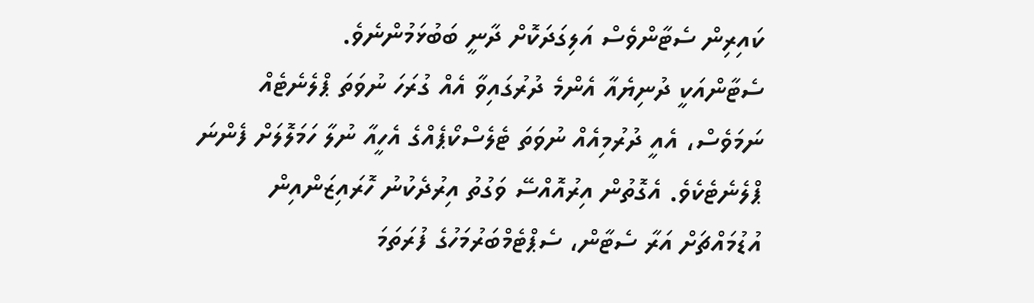ކައިރިން ސެޓާންވެސް އަލިގަދަކޮށް ދާނީ ބަބުޅަމުންނެވެ.
ސެޓާންއަކީ ދުނިޔެއާ އެންމެ ދުރުގައިވާ އެއް ގުރަހަ ނުވަތަ ޕްލެނެޓެއް ނަމަވެސް، އެއީ ދުރުމިއެއް ނުވަތަ ޓެލެސްކޯޕެއްގެ އެހީއާ ނުލާ ހަމަލޮލަށް ފެންނަ ޕްލެނެޓެކެވެ. އެގޮތުން އިރުއޮއްސޭ ވަގުތު އިރުދެކުނު ހޮރައިޒަންއިން އުޑުމައްޗަށް އަރާ ސެޓާން، ސެޕްޓެމްބަރުމަހުގެ ފުރަތަމަ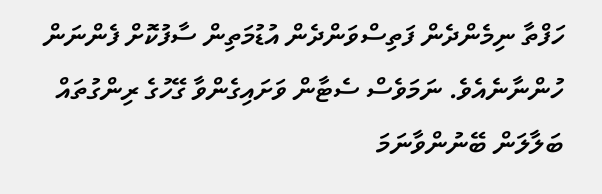ހަފްތާ ނިމެންދެން ފަތިސްވަންދެން އުޑުމަތިން ސާފުކޮށް ފެންނަން ހުންނާނެއެވެ. ނަމަވެސް ސެޓާން ވަށައިގެންވާ ގޭހުގެ ރިންގުތައް ބަލާލަން ބޭނުންވާނަމަ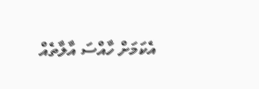އެކަމަށް ހާއްސަ އާލާތެއް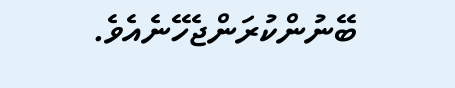ބޭނުންކުރަންޖެހޭނެއެވެ.